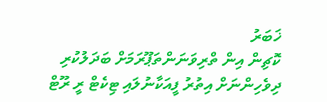ޚަބަރު
ކޮޗިން އިން ތްރިވަނަންތަޕޫރަމަށް ބަދަލުކުރި ދިވެހިންނަށް އިތުރު ފީއަކާނުލައި ޓިކެޓް ރީ ރޫޓް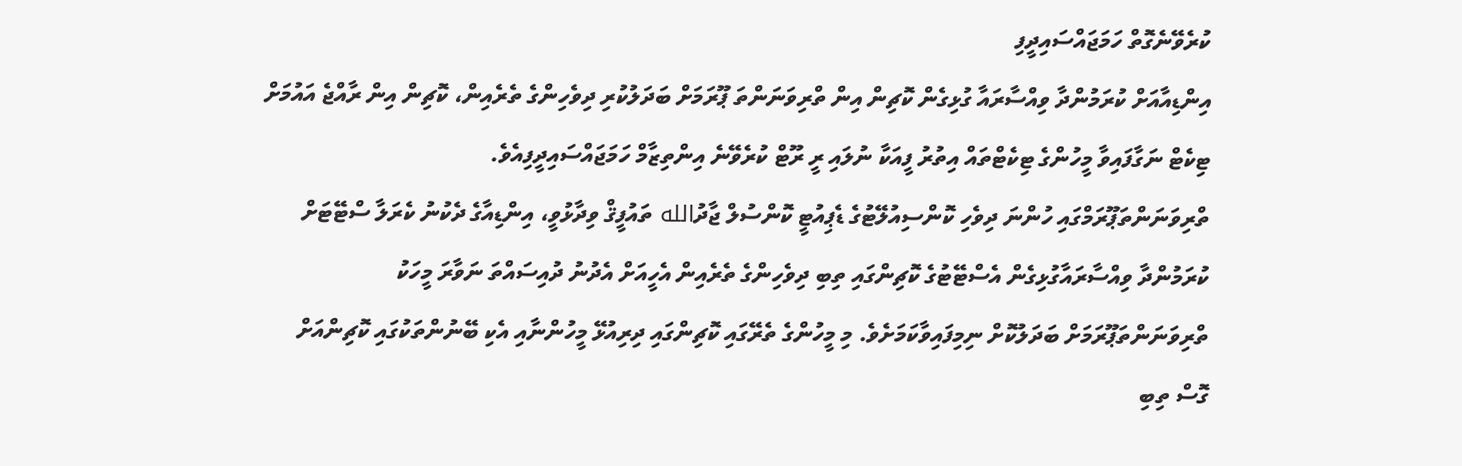ކުރެވޭނެގޮތް ހަމަޖައްސައިދީފި
އިންޑިއާއަށް ކުރަމުންދާ ވިއްސާރައާ ގުޅިގެން ކޮޗިން އިން ތްރިވަނަންތަ ޕޫރަމަށް ބަދަލުކުރި ދިވެހިންގެ ތެރެއިން، ކޮޗިން އިން ރާއްޖެ އައުމަށް ޓިކެޓް ނަގާފައިވާ މީހުންގެ ޓިކެޓްތައް އިތުރު ފީއަކާ ނުލައި ރީ ރޫޓް ކުރެވޭނެ އިންތިޒާމް ހަމަޖައްސައިދީފިއެވެ.
ތްރިވަނަންތަޕޫރަމްގައި ހުންނަ ދިވެހި ކޮންސިއުލޭޓުގެ ޑެޕިއުޓީ ކޮންސުލް ޖާދުالله ތައުފީޤް ވިދާޅުވީ، އިންޑިއާގެ ދެކުނު ކެރަލާ ސްޓޭޓަށް ކުރަމުންދާ ވިއްސާރައާގުޅިގެން އެސްޓޭޓުގެ ކޮޗިންގައި ތިބި ދިވެހިންގެ ތެރެއިން އެހީއަށް އެދުނު ދުއިސައްތަ ނަވާރަ މީހަކު ތްރިވަނަންތަޕޫރަމަށް ބަދަލުކޮށް ނިމިފައިވާކަމަށެވެ. މި މީހުންގެ ތެރޭގައި ކޮޗިންގައި ދިރިއުޅޭ މީހުންނާއި އެކި ބޭނުންތަކުގައި ކޮޗިންއަށް ގޮސް ތިބި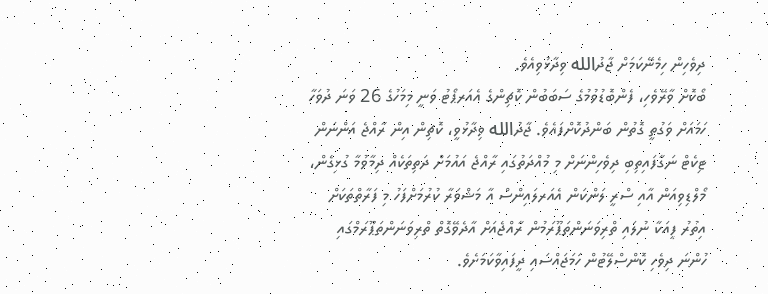ދިވެހިން ހިމެނޭކަމަށް ޖާދުالله ވިދާޅުވިއެވެ.
ބޯކޮށް ވާރޭވެހި، ފެންބޮޑުވުމުގެ ސަބަބުން ކޮޗިންގެ އެއަރޕޯޓު ވަނީ މިމަހުގެ 26 ވަނަ ދުވަހާ ހަމައަށް ވަގުތީ ގޮތުން ބަންދުކޮށްފައެވެ. ޖާދުالله ވިދާޅުވީ، ކޮޗިން އިން ރާއްޖެ އަންނަން ޓިކެޓް ނަގާފައިތިބި ދިވެހިންނަށް މި މުއްދަތުގައި ރާއްޖެ އައުމަށް ދަތިތަކެއް ދިމާވުމާ ގުޅިގެން، މޯލްޑިވިއަން އާއި ސްރީ ލަންކަން އެއަރލައިންސް އާ މަޝްވަރާ ކުރުމަށްފަހު މި ފަރާތްތަކަށް އިތުރު ފީއަކާ ނުލައި ތްރިވަނަންތަޕޫރަމުން ރާއްޖެއަށް އާދެވޭގޮތް ތްރިވަނަންތަޕޫރަމްގައި ހުންނަ ދިވެހި ކޮންސްލޭޓުން ހަމަޖައްސައި ދީފައިވާކަމަށެވެ.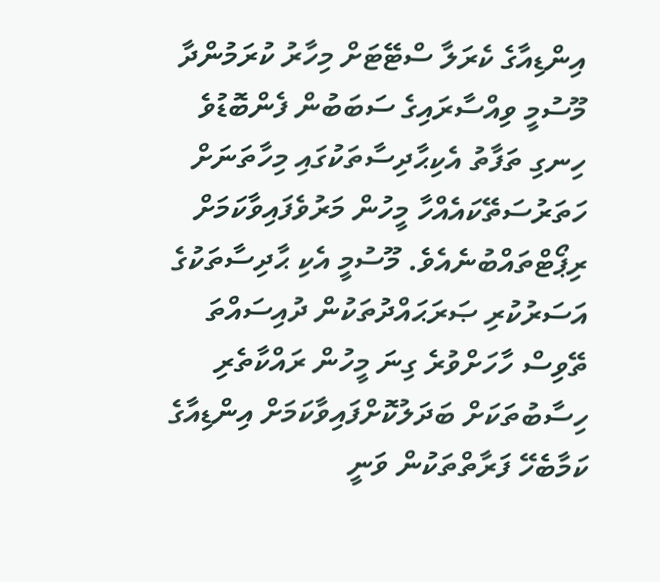އިންޑިއާގެ ކެރަލާ ސްޓޭޓަށް މިހާރު ކުރަމުންދާ މޫސުމީ ވިއްސާރައިގެ ސަބަބުން ފެންބޮޑުވެ ހިނގި ތަފާތު އެކިޙާދިސާތަކުގައި މިހާތަނަށް ހަތަރުސަތޭކައެއްހާ މީހުން މަރުވެފައިވާކަމަށް ރިޕޯޓްތައްބުނެއެވެ. މޫސުމީ އެކި ޙާދިސާތަކުގެ އަސަރުކުރި ޞަރަޙައްދުތަކުން ދުއިސައްތަ ތޭވިސް ހާހަށްވުރެ ގިނަ މީހުން ރައްކާތެރި ހިސާބުތަކަށް ބަދަލުކޮށްފައިވާކަމަށް އިންޑިއާގެ ކަމާބެހޭ ފަރާތްތަކުން ވަނީ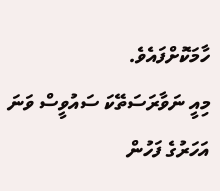ހާމަކޮށްފައެވެ.
މިއީ ނަވާރަސަތޭކަ ސައުވީސް ވަނަ އަހަރުގެ ފަހުން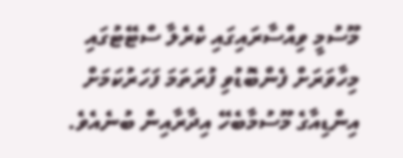މޫސުމީ ވިއްސާރައިގައި ކެރެލާ ސްޓޭޓުގައި މިހާވަރަށް ފެންބޮޑުވި ފުރަތަމަ ފަހަރުކަމަށް އިންޑިއާގެ މޫސުމާބެހޭ އިދާރާއިން ބުނެއެވެ.